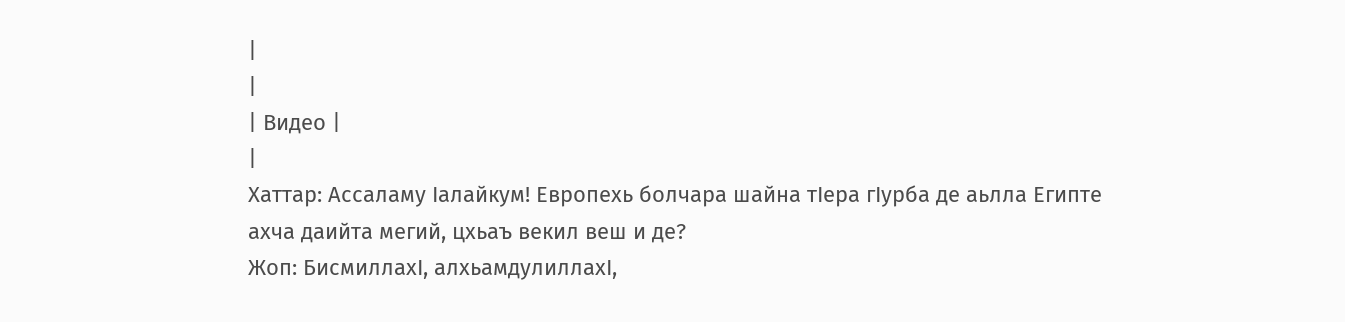|
|
| Видео |
|
Хаттар: Ассаламу Iалайкум! Европехь болчара шайна тIера гIурба де аьлла Египте ахча даийта мегий, цхьаъ векил веш и де?
Жоп: БисмиллахI, алхьамдулиллахI,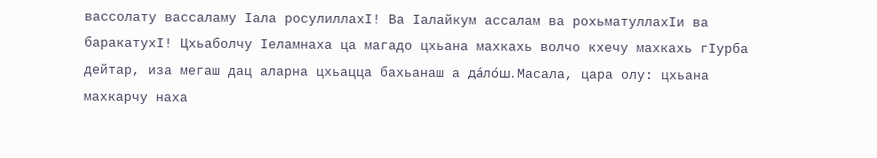вассолату вассаламу Iала росулиллахI! Ва Iалайкум ассалам ва рохьматуллахIи ва баракатухI! Цхьаболчу Iеламнаха ца магадо цхьана махкахь волчо кхечу махкахь гIурба дейтар, иза мегаш дац аларна цхьацца бахьанаш а да́ло́ш. Масала, цара олу: цхьана махкарчу наха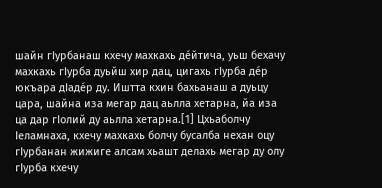шайн гIурбанаш кхечу махкахь де́йтича, уьш бехачу махкахь гIурба дуьйш хир дац, цигахь гIурба де́р юкъара дIаде́р ду. Иштта кхин бахьанаш а дуьцу цара, шайна иза мегар дац аьлла хетарна, йа иза ца дар гIолий ду аьлла хетарна.[1] Цхьаболчу Iеламнаха, кхечу махкахь болчу бусалба нехан оцу гIурбанан жижиге алсам хьашт делахь мегар ду олу гIурба кхечу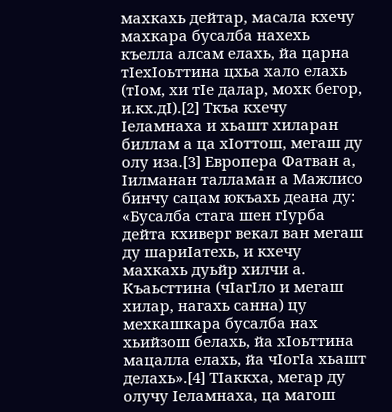махкахь дейтар, масала кхечу махкара бусалба нахехь къелла алсам елахь, йа царна тIехIоьттина цхьа хало елахь (тIом, хи тIе далар, мохк бегор, и.кх.дI).[2] Ткъа кхечу Iеламнаха и хьашт хиларан биллам а ца хIоттош, мегаш ду олу иза.[3] Европера Фатван а, Iилманан талламан а Мажлисо бинчу сацам юкъахь деана ду: «Бусалба стага шен гIурба дейта кхиверг векал ван мегаш ду шариIатехь, и кхечу махкахь дуьйр хилчи а. Къаьсттина (чIагIло и мегаш хилар, нагахь санна) цу мехкашкара бусалба нах хьийзош белахь, йа хIоьттина мацалла елахь, йа чIогIа хьашт делахь».[4] ТIаккха, мегар ду олучу Iеламнаха, ца магош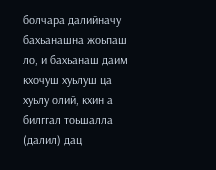болчара далийначу бахьанашна жоьпаш ло, и бахьанаш даим кхочуш хуьлуш ца хуьлу олий, кхин а билггал тоьшалла (далил) дац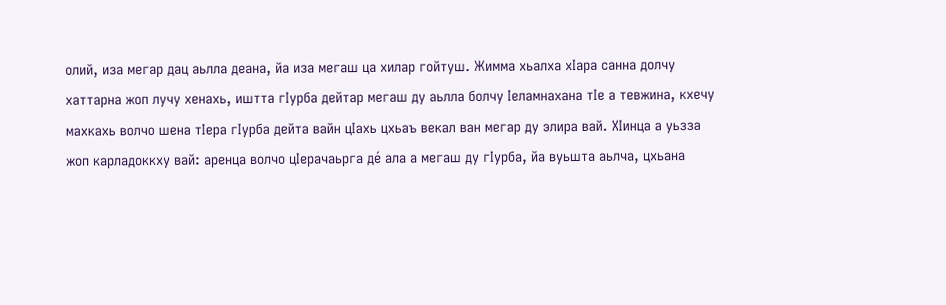олий, иза мегар дац аьлла деана, йа иза мегаш ца хилар гойтуш. Жимма хьалха хIара санна долчу хаттарна жоп лучу хенахь, иштта гIурба дейтар мегаш ду аьлла болчу Iеламнахана тIе а тевжина, кхечу махкахь волчо шена тIера гIурба дейта вайн цIахь цхьаъ векал ван мегар ду элира вай. ХIинца а уьзза жоп карладоккху вай: аренца волчо цIерачаьрга де́ ала а мегаш ду гIурба, йа вуьшта аьлча, цхьана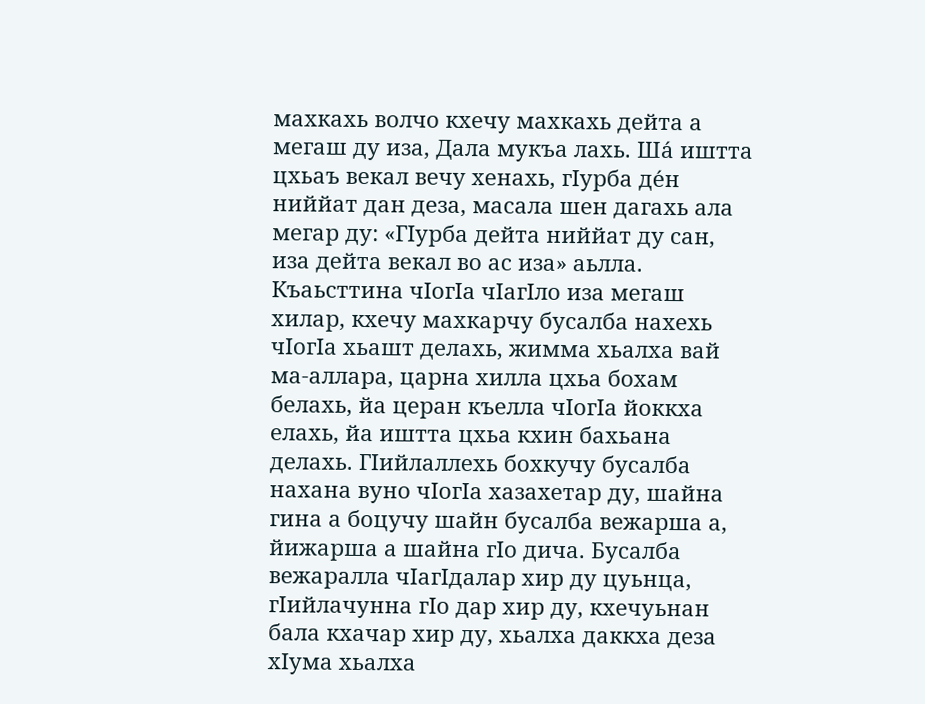махкахь волчо кхечу махкахь дейта а мегаш ду иза, Дала мукъа лахь. Ша́ иштта цхьаъ векал вечу хенахь, гIурба де́н ниййат дан деза, масала шен дагахь ала мегар ду: «ГIурба дейта ниййат ду сан, иза дейта векал во ас иза» аьлла. Къаьсттина чIогIа чIагIло иза мегаш хилар, кхечу махкарчу бусалба нахехь чIогIа хьашт делахь, жимма хьалха вай ма-аллара, царна хилла цхьа бохам белахь, йа церан къелла чIогIа йоккха елахь, йа иштта цхьа кхин бахьана делахь. ГIийлаллехь бохкучу бусалба нахана вуно чIогIа хазахетар ду, шайна гина а боцучу шайн бусалба вежарша а, йижарша а шайна гIо дича. Бусалба вежаралла чIагIдалар хир ду цуьнца, гIийлачунна гIо дар хир ду, кхечуьнан бала кхачар хир ду, хьалха даккха деза хIума хьалха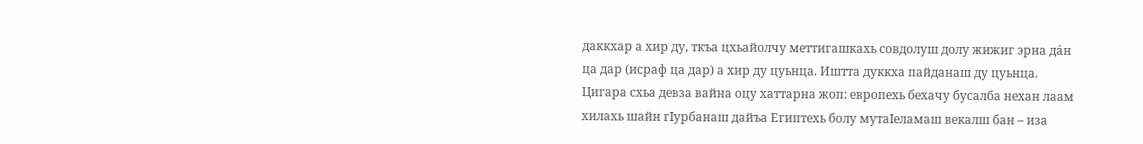даккхар а хир ду, ткъа цхьайолчу меттигашкахь совдолуш долу жижиг эрна да́н ца дар (исраф ца дар) а хир ду цуьнца. Иштта дуккха пайданаш ду цуьнца. Цигара схьа девза вайна оцу хаттарна жоп: европехь бехачу бусалба нехан лаам хилахь шайн гIурбанаш дайъа Египтехь болу мутаIеламаш векалш бан – иза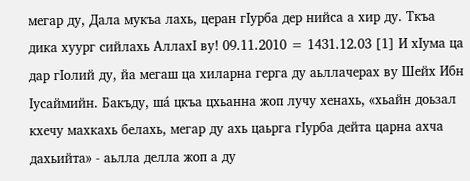мегар ду, Дала мукъа лахь, церан гIурба дер нийса а хир ду. Ткъа дика хуург сийлахь АллахI ву! 09.11.2010 = 1431.12.03 [1] И хIума ца дар гIолий ду, йа мегаш ца хиларна герга ду аьллачерах ву Шейх Ибн Iусаймийн. Бакъду, ша́ цкъа цхьанна жоп лучу хенахь, «хьайн доьзал кхечу махкахь белахь, мегар ду ахь цаьрга гIурба дейта царна ахча дахьийта» - аьлла делла жоп а ду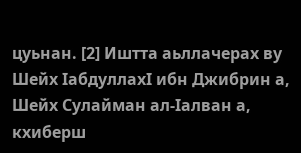цуьнан. [2] Иштта аьллачерах ву Шейх IабдуллахI ибн Джибрин а, Шейх Сулайман ал-Iалван а, кхиберш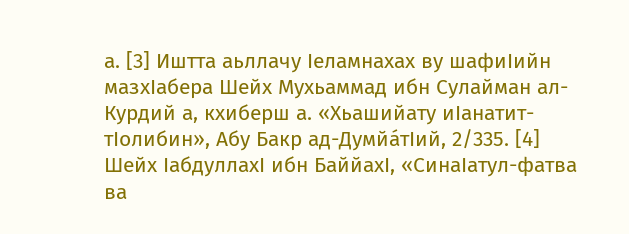а. [3] Иштта аьллачу Iеламнахах ву шафиIийн мазхIабера Шейх Мухьаммад ибн Сулайман ал-Курдий а, кхиберш а. «Хьашийату иIанатит-тIолибин», Абу Бакр ад-Думйа́тIий, 2/335. [4] Шейх IабдуллахI ибн БаййахI, «СинаIатул-фатва ва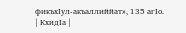фикъхIул-акъаллиййат», 135 агIо.
| КхидIа |